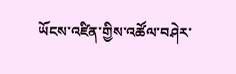ཡོངས་འཛིན་གྱིས་འཚོལ་བཤེར་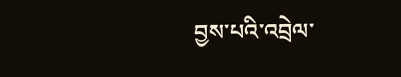བྱས་པའི་འབྲེལ་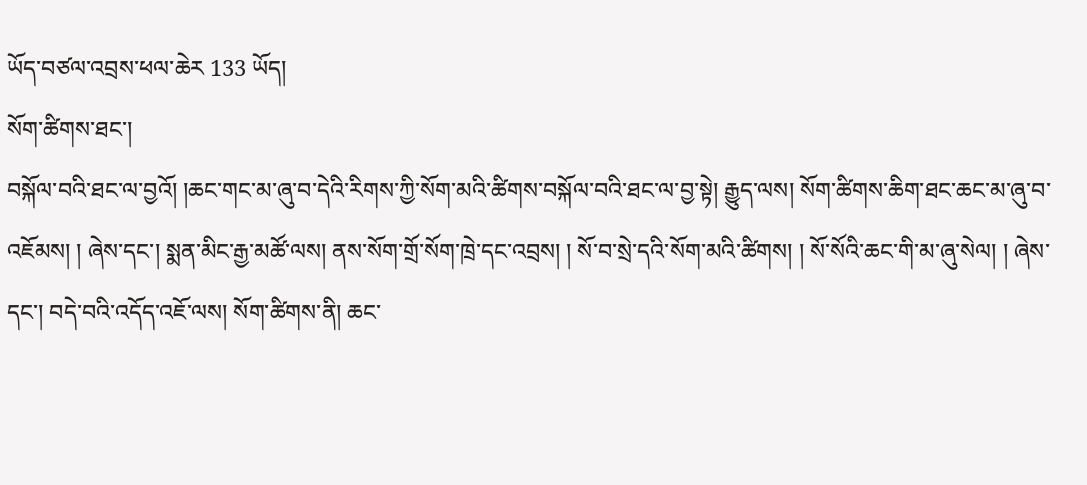ཡོད་བཙལ་འབྲས་ཕལ་ཆེར 133 ཡོད།
སོག་ཚིགས་ཐང་།
བསྐོལ་བའི་ཐང་ལ་བྱའོ། །ཆང་གང་མ་ཞུ་བ་དེའི་རིགས་ཀྱི་སོག་མའི་ཚིགས་བསྐོལ་བའི་ཐང་ལ་བྱ་སྟེ། རྒྱུད་ལས། སོག་ཚིགས་ཆིག་ཐང་ཆང་མ་ཞུ་བ་འཇོམས། ། ཞེས་དང་། སྨན་མིང་རྒྱ་མཚོ་ལས། ནས་སོག་གྲོ་སོག་ཁྲེ་དང་འབྲས། ། སོ་བ་སྲེ་དའི་སོག་མའི་ཚིགས། ། སོ་སོའི་ཆང་གི་མ་ཞུ་སེལ། ། ཞེས་དང་། བདེ་བའི་འདོད་འཇོ་ལས། སོག་ཚིགས་ནི། ཆང་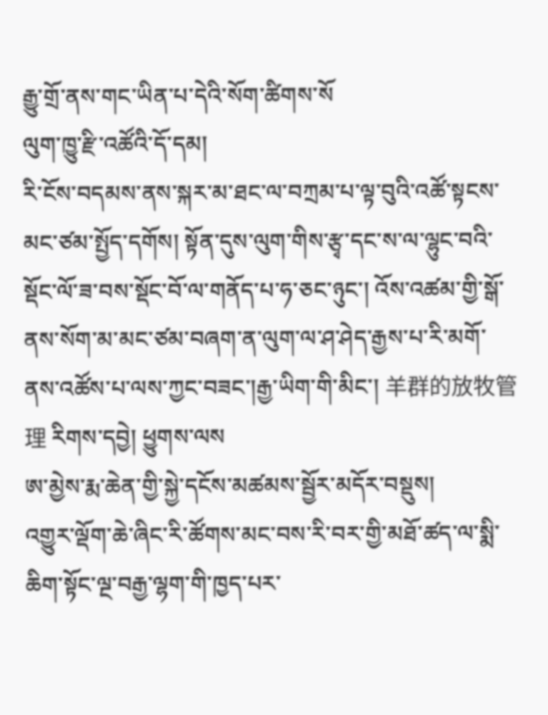རྒྱུ་གྲོ་ནས་གང་ཡིན་པ་དེའི་སོག་ཚིགས་སོ
ལུག་ཁྱུ་རྫི་འཚོའི་དོ་དམ།
རི་ངོས་བདམས་ནས་སྐར་མ་ཐང་ལ་བཀྲམ་པ་ལྟ་བུའི་འཚོ་སྟངས་མང་ཙམ་སྤྱོད་དགོས། སྟོན་དུས་ལུག་གིས་རྩྭ་དང་ས་ལ་ལྷུང་བའི་སྡོང་ལོ་ཟ་བས་སྡོང་བོ་ལ་གནོད་པ་ཧ་ཅང་ཉུང་། འོས་འཚམ་གྱི་སྒོ་ནས་སོག་མ་མང་ཙམ་བཞག་ན་ལུག་ལ་ཤ་ཤེད་རྒྱས་པ་རི་མགོ་ནས་འཚོས་པ་ལས་ཀྱང་བཟང་།རྒྱ་ཡིག་གི་མིང་། 羊群的放牧管理 རིགས་དབྱེ། ཕྱུགས་ལས
ཨ་མྱེས་རྨ་ཆེན་གྱི་སྐྱེ་དངོས་མཚམས་སྦྱོར་མདོར་བསྡུས།
འགྱུར་ལྡོག་ཆེ་ཞིང་རི་ཚོགས་མང་བས་རི་བར་གྱི་མཐོ་ཚད་ལ་སྨི་ཆིག་སྟོང་ལྔ་བརྒྱ་ལྷག་གི་ཁྱད་པར་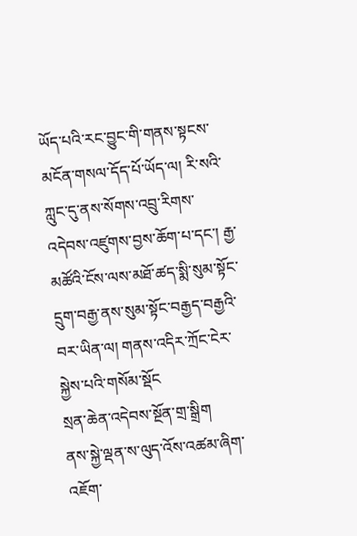ཡོད་པའི་རང་བྱུང་གི་གནས་སྟངས་མངོན་གསལ་དོད་པོ་ཡོད་ལ། རི་སའི་ཀླུང་དུ་ནས་སོགས་འབྲུ་རིགས་འདེབས་འཛུགས་བྱས་ཆོག་པ་དང་། རྒྱ་མཚོའི་ངོས་ལས་མཐོ་ཚད་སྨི་སུམ་སྟོང་དྲུག་བརྒྱ་ནས་སུམ་སྟོང་བརྒྱད་བརྒྱའི་བར་ཡིན་ལ། གནས་འདིར་ཀྲོང་ངེར་སྐྱེས་པའི་གསོམ་སྡོང
སྲན་ཆེན་འདེབས་སྔོན་གྲ་སྒྲིག
ནས་སྐྱེ་ལྡན་ས་ལུད་འོས་འཚམ་ཞིག་འཇོག་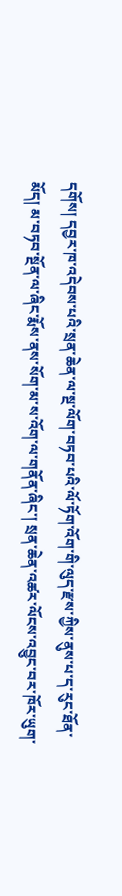དགོས། དབྱར་ཁ་འདེབས་པའི་སྲན་ཆེན་ལ་སྔ་ལོག་བཏབ་པའི་ལོ་ཏོག་འོག་གི་ལུད་རྫས་ཀྱིས་ནུས་པ་ད་རུང་ཐོན་མོད། མ་བཏབ་སྔོན་ལ་ཞིང་རྨོས་ནས་སོག་མ་ས་འོག་ལ་གནོན་ཞིང་། སྲན་ཆེན་འཚར་ལོངས་འབྱུང་བར་ཁོར་ཡུག་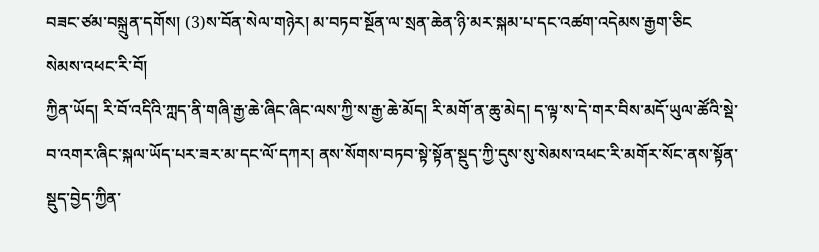བཟང་ཙམ་བསྐྲུན་དགོས། (3)ས་བོན་སེལ་གཉེར། མ་བཏབ་སྔོན་ལ་སྲན་ཆེན་ཉི་མར་སྐམ་པ་དང་འཚག་འདེམས་རྒྱག་ཅིང
སེམས་འཕང་རི་བོ།
ཀྱིན་ཡོད། རི་བོ་འདིའི་ཀླད་ནི་གཞི་རྒྱ་ཆེ་ཞིང་ཞིང་ལས་ཀྱི་ས་རྒྱ་ཆེ་མོད། རི་མགོ་ན་ཆུ་མེད། ད་ལྟ་ས་དེ་གར་བིས་མདོ་ཡུལ་ཚོའི་སྡེ་བ་འགར་ཞིང་སྐལ་ཡོད་པར་ཟར་མ་དང་ལོ་དཀར། ནས་སོགས་བཏབ་སྟེ་སྟོན་སྡུད་ཀྱི་དུས་སུ་སེམས་འཕང་རི་མགོར་སོང་ནས་སྟོན་སྡུད་བྱེད་ཀྱིན་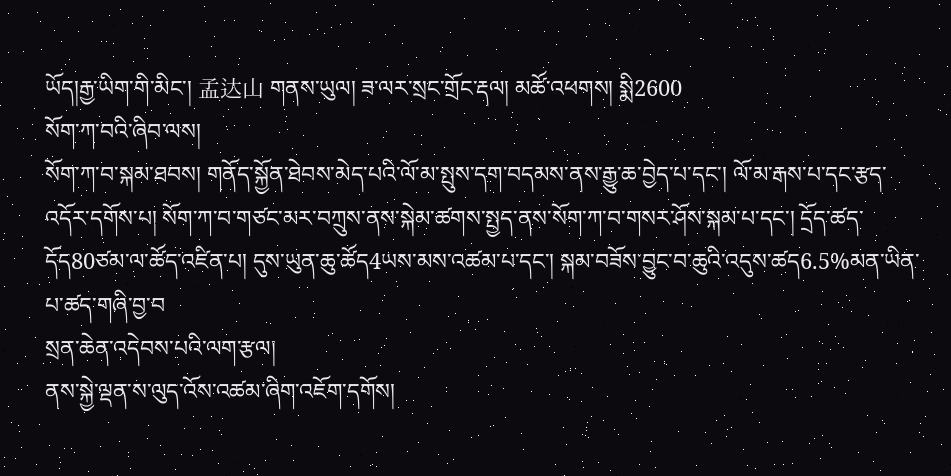ཡོད།རྒྱ་ཡིག་གི་མིང་། 孟达山 གནས་ཡུལ། ཟ་ལར་སྲང་གྲོང་རྡལ། མཚོ་འཕགས། སྨི2600
སོག་ཀ་བའི་ཞིབ་ལས།
སོག་ཀ་བ་སྐམ་ཐབས། གནོད་སྐྱོན་ཐེབས་མེད་པའི་ལོ་མ་སྤུས་དག་བདམས་ནས་རྒྱུ་ཆ་བྱེད་པ་དང་། ལོ་མ་རྒས་པ་དང་རྩད་འདོར་དགོས་པ། སོག་ཀ་བ་གཙང་མར་བཀྲུས་ནས་སྐེམ་ཚགས་སྤྱད་ནས་སོག་ཀ་བ་གསར་ཤོས་སྐམ་པ་དང་། དྲོད་ཚད་དོད80ཙམ་ལ་ཚོད་འཛིན་པ། དུས་ཡུན་ཆུ་ཚོད4ཡས་མས་འཚམ་པ་དང་། སྐམ་བཟོས་བྱུང་བ་ཆུའི་འདུས་ཚད6.5%མན་ཡིན་པ་ཚད་གཞི་བྱ་བ
སྲན་ཆེན་འདེབས་པའི་ལག་རྩལ།
ནས་སྐྱེ་ལྡན་ས་ལུད་འོས་འཚམ་ཞིག་འཇོག་དགོས།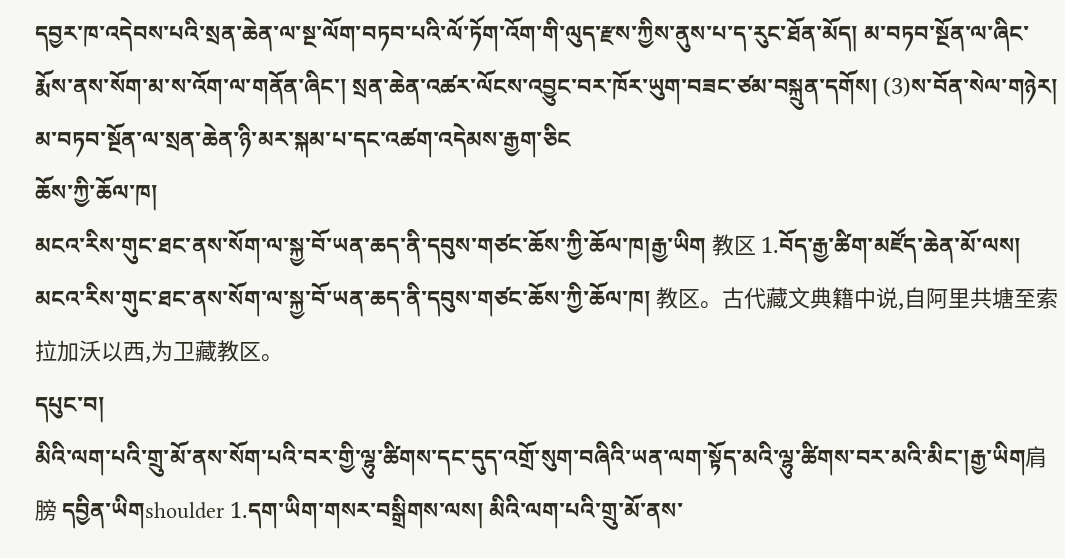དབྱར་ཁ་འདེབས་པའི་སྲན་ཆེན་ལ་སྔ་ལོག་བཏབ་པའི་ལོ་ཏོག་འོག་གི་ལུད་རྫས་ཀྱིས་ནུས་པ་ད་རུང་ཐོན་མོད། མ་བཏབ་སྔོན་ལ་ཞིང་རྨོས་ནས་སོག་མ་ས་འོག་ལ་གནོན་ཞིང་། སྲན་ཆེན་འཚར་ལོངས་འབྱུང་བར་ཁོར་ཡུག་བཟང་ཙམ་བསྐྲུན་དགོས། (3)ས་བོན་སེལ་གཉེར། མ་བཏབ་སྔོན་ལ་སྲན་ཆེན་ཉི་མར་སྐམ་པ་དང་འཚག་འདེམས་རྒྱག་ཅིང
ཆོས་ཀྱི་ཆོལ་ཁ།
མངའ་རིས་གུང་ཐང་ནས་སོག་ལ་སྐྱ་བོ་ཡན་ཆད་ནི་དབུས་གཙང་ཆོས་ཀྱི་ཆོལ་ཁ།རྒྱ་ཡིག 教区 1.བོད་རྒྱ་ཚིག་མཛོད་ཆེན་མོ་ལས། མངའ་རིས་གུང་ཐང་ནས་སོག་ལ་སྐྱ་བོ་ཡན་ཆད་ནི་དབུས་གཙང་ཆོས་ཀྱི་ཆོལ་ཁ། 教区。古代藏文典籍中说,自阿里共塘至索拉加沃以西,为卫藏教区。
དཔུང་བ།
མིའི་ལག་པའི་གྲུ་མོ་ནས་སོག་པའི་བར་གྱི་ལྷུ་ཚིགས་དང་དུད་འགྲོ་སུག་བཞིའི་ཡན་ལག་སྟོད་མའི་ལྷུ་ཚིགས་བར་མའི་མིང་།རྒྱ་ཡིག肩膀 དབྱིན་ཡིགshoulder 1.དག་ཡིག་གསར་བསྒྲིགས་ལས། མིའི་ལག་པའི་གྲུ་མོ་ནས་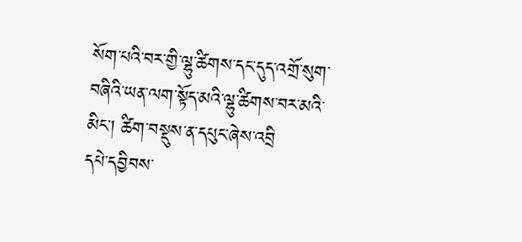སོག་པའི་བར་གྱི་ལྷུ་ཚིགས་དང་དུད་འགྲོ་སུག་བཞིའི་ཡན་ལག་སྟོད་མའི་ལྷུ་ཚིགས་བར་མའི་མིང་། ཚིག་བསྡུས་ན་དཔུང་ཞེས་འབྲི
དཔེ་དབྱིབས་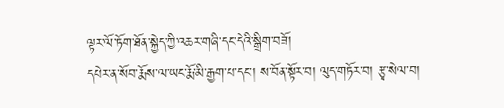ལྟར་ལོ་ཏོག་ཐོན་སྐྱེད་ཀྱི་འཆར་གཞི་དང་དེའི་སྒྲིག་བཟོ།
དཔེར་ན་སོབ་རྨོས་ལ་ཡང་རྨོ་མི་རྒྱག་པ་དང་། ས་བོན་སྟོར་བ། ལུད་གཏོར་བ། རྩྭ་སེལ་བ།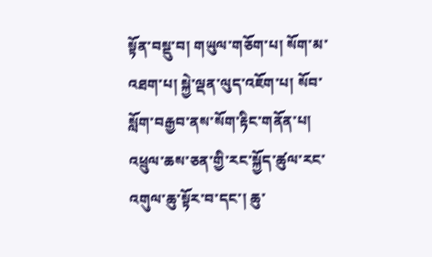སྟོན་བསྡུ་བ། གཡུལ་གཅོག་པ། སོག་མ་འཐག་པ། སྐྱེ་ལྡན་ལུད་འཇོག་པ། སོབ་སློག་བརྒྱབ་ནས་སོག་རྟིང་གནོན་པ། འཕྲུལ་ཆས་ཅན་གྱི་རང་སྐྱོད་ཚུལ་རང་འགུལ་ཆུ་སྟོར་བ་དང་། ཆུ་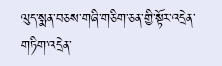ལུད་སྨན་བཅས་གཞི་གཅིག་ཅན་གྱི་སྟོར་འདྲེན་གཏིག་འདྲེན་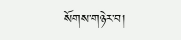སོགས་གཉེར་བ།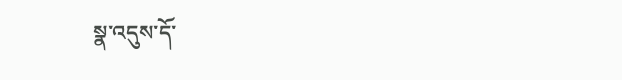སྣ་འདུས་དོ་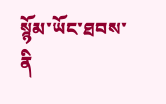སྙོམ་ཡོང་ཐབས་ནི